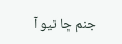جنم ڇا ٿيو آ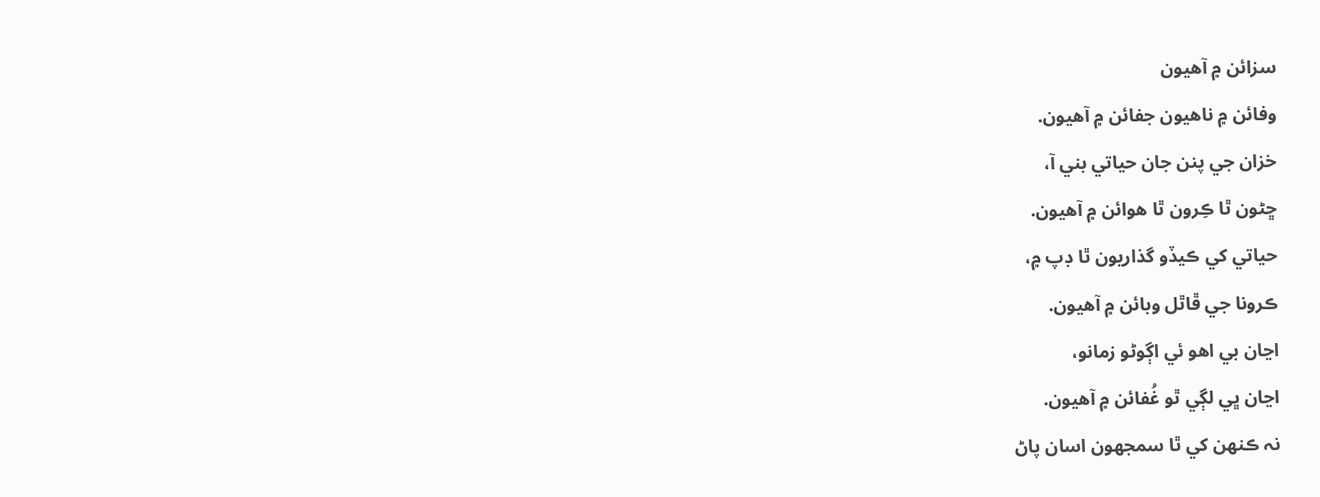سزائن ۾ آهيون
وفائن ۾ ناهيون جفائن ۾ آهيون.
خزان جي پنن جان حياتي بني آ،
ڇڻون ٿا ڪِرون ٿا هوائن ۾ آهيون.
حياتي کي ڪيڏو گذاريون ٿا ڊپ ۾،
ڪرونا جي ڦاٿل وبائن ۾ آهيون.
اڃان بي اهو ئي اڳوڻو زمانو،
اڃان ڀي لڳي ٿو غُفائن ۾ آهيون.
نہ ڪنھن کي ٿا سمجهون اسان پاڻ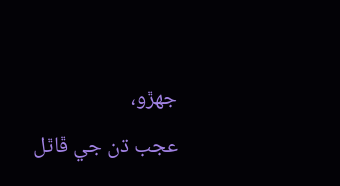جھڙو،
عجب ڌن جي ڦاٿل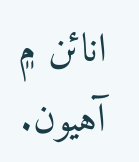انائن ۾ آهيون.